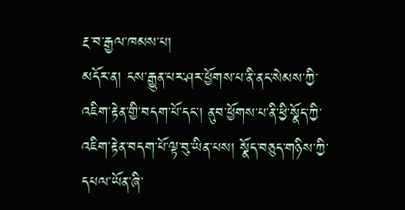རྔ་བ་རྒྱལ་ཁམས་པ།
མདོར་ན། ངས་རྒྱུན་པར་ཤར་ཕྱོགས་པ་ནི་ནང་སེམས་ཀྱི་འཇིག་རྟེན་གྱི་བདག་པོ་དང་། ནུབ་ཕྱོགས་པ་ནི་ཕྱི་སྣོད་ཀྱི་འཇིག་རྟེན་བདག་པོ་ལྟ་བུ་ཡིན་པས། སྣོད་བཅུད་གཉིས་ཀྱི་དཔལ་ཡོན་ཞི་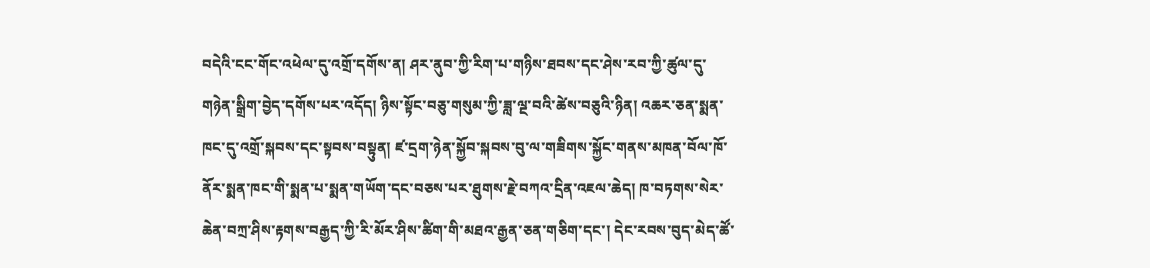བདེའི་ངང་གོང་འཕེལ་དུ་འགྲོ་དགོས་ན། ཤར་ནུབ་ཀྱི་རིག་པ་གཉིས་ཐབས་དང་ཤེས་རབ་ཀྱི་ཚུལ་དུ་གཉེན་སྒྲིག་བྱེད་དགོས་པར་འདོད། ཉིས་སྟོང་བཅུ་གསུམ་ཀྱི་ཟླ་ལྔ་བའི་ཚེས་བཅུའི་ཉིན། འཆར་ཅན་སྨན་ཁང་དུ་འགྲོ་སྐབས་དང་སྟབས་བསྟུན། ཛ་དྲག་ཉེན་སྐྱོབ་སྐབས་བུ་ལ་གཟིགས་སྐྱོང་གནས་མཁན་བོལ་ཁོ་ནོར་སྨན་ཁང་གི་སྨན་པ་སྨན་གཡོག་དང་བཅས་པར་ཐུགས་རྗེ་བཀའ་དྲིན་འཇལ་ཆེད། ཁ་བཏགས་སེར་ཆེན་བཀྲ་ཤིས་རྟགས་བརྒྱད་ཀྱི་རི་མོར་ཤིས་ཚིག་གི་མཐའ་རྒྱན་ཅན་གཅིག་དང་། དེང་རབས་བུད་མེད་ཚོ་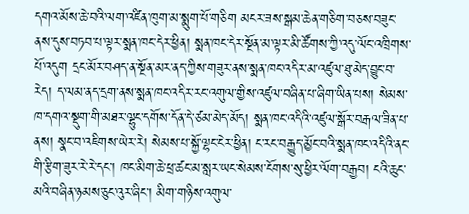དགའ་མོས་ཆེ་བའི་ལག་འཛིན་ཁུག་མ་སྨུག་པོ་གཅིག མངར་ཟས་སྒམ་ཆེན་གཅིག་བཅས་བཟུང་ནས་དུས་བཏབ་པ་ལྟར་སྨན་ཁང་དེར་ཕྱིན། སྨན་ཁང་དེར་སྔོན་མ་ལྟར་མི་ཚོགས་ཀྱི་འདུ་ལོང་འཁྲིགས་པོ་འདུག དྲང་མོར་བཤད་ན་སྔོན་མར་ནད་ཀྱིས་གཟུར་ནས་སྨན་ཁང་འདིར་མ་འཛུལ་ཐུ་མེད་བྱུང་བ་རེད། ད་ལམ་ནད་དྲག་ནས་སྨན་ཁང་འདིར་རང་འགུལ་གྱིས་འཛུལ་བཞིན་པ་ཞིག་ཡིན་པས། སེམས་ཁ་དགའ་སྡུག་གི་མཐར་ལྷུང་དགོས་དོན་དེ་ཙམ་མེད་མོད། སྨན་ཁང་འདིའི་འཛུལ་སྒོར་བརྒལ་ཟིན་པ་ནས། སྣང་བ་འཇིགས་ཡེར་རེ། སེམས་པ་སྐྱོ་ལྷང་ངེར་ཕྱིན། ང་རང་བརྒྱུད་མྱོང་བའི་སྨན་ཁང་འདིའི་ནང་གི་རྩིག་ཟུར་རེ་རེ་དང་། ཁང་མིག་ཆེ་ཕྲ་ཚང་མ་སླར་ཡང་སེམས་ངོགས་སུ་ཕྱིར་ལོག་བརྒྱབ། ངའི་ཆུང་མའི་བཞིན་ཉམས་ཅུང་འུར་ཞིང་། མིག་གཉིས་འགུལ་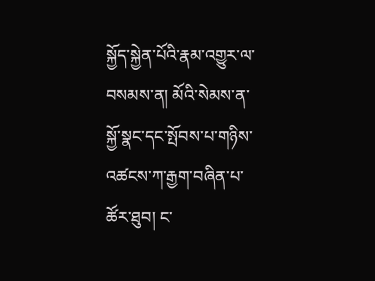སྐྱོད་སྐྱེན་པོའི་རྣམ་འགྱུར་ལ་བསམས་ན། མོའི་སེམས་ན་སྐྱོ་སྣང་དང་སྤོབས་པ་གཉིས་འཚངས་ཀ་རྒྱག་བཞིན་པ་ཚོར་ཐུབ། ང་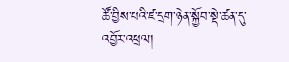ཚོ་བྱིས་པའི་ཛ་དྲག་ཉེན་སྐྱོབ་སྡེ་ཚན་དུ་འབྱོར་འཕྲལ།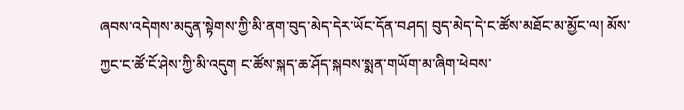ཞབས་འདེགས་མདུན་སྟེགས་ཀྱི་མི་ནག་བུད་མེད་དེར་ཡོང་དོན་བཤད། བུད་མེད་དེ་ང་ཚོས་མཐོང་མ་མྱོང་ལ། མོས་ཀྱང་ང་ཚོ་ངོ་ཤེས་ཀྱི་མི་འདུག ང་ཚོས་སྐད་ཆ་ཤོད་སྐབས་སྨན་གཡོག་མ་ཞིག་ཕེབས་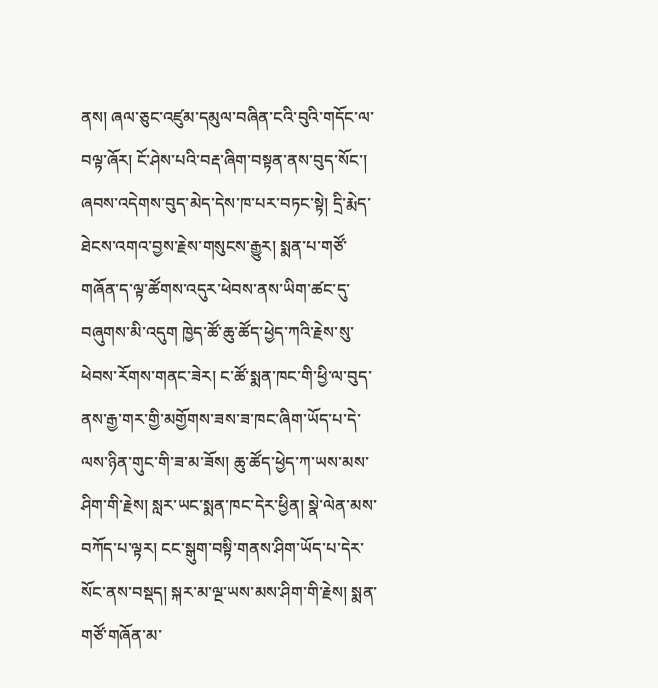ནས། ཞལ་ཅུང་འཛུམ་དམུལ་བཞིན་ངའི་བུའི་གདོང་ལ་བལྟ་ཞོར། ངོ་ཤེས་པའི་བརྡ་ཞིག་བསྟན་ནས་བུད་སོང་། ཞབས་འདེགས་བུད་མེད་དེས་ཁ་པར་བཏང་སྟེ། དྲི་རྨེད་ཐེངས་འགའ་བྱས་རྗེས་གསུངས་རྒྱུར། སྨན་པ་གཙོ་གཞོན་ད་ལྟ་ཚོགས་འདུར་ཕེབས་ནས་ཡིག་ཚང་དུ་བཞུགས་མི་འདུག ཁྱེད་ཚོ་ཆུ་ཚོད་ཕྱེད་ཀའི་རྗེས་སུ་ཕེབས་རོགས་གནང་ཟེར། ང་ཚོ་སྨན་ཁང་གི་ཕྱི་ལ་བུད་ནས་རྒྱ་གར་གྱི་མགྱོགས་ཟས་ཟ་ཁང་ཞིག་ཡོད་པ་དེ་ལས་ཉིན་གུང་གི་ཟ་མ་ཟོས། ཆུ་ཚོད་ཕྱེད་ཀ་ཡས་མས་ཤིག་གི་རྗེས། སླར་ཡང་སྨན་ཁང་དེར་ཕྱིན། སྣེ་ལེན་མས་བཀོད་པ་ལྟར། ངང་སྒུག་བསྟི་གནས་ཤིག་ཡོད་པ་དེར་སོང་ནས་བསྡད། སྐར་མ་ལྔ་ཡས་མས་ཤིག་གི་རྗེས། སྨན་གཙོ་གཞོན་མ་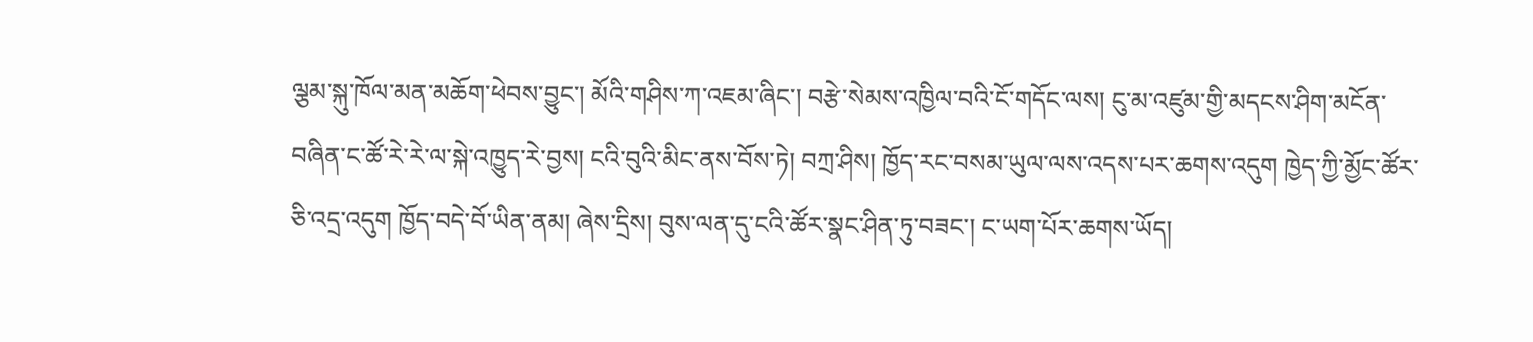ལྕམ་སྐུ་ཁོལ་མན་མཆོག་ཕེབས་བྱུང་། མོའི་གཤིས་ཀ་འཇམ་ཞིང་། བརྩེ་སེམས་འཁྱིལ་བའི་ངོ་གདོང་ལས། ངུ་མ་འཛུམ་གྱི་མདངས་ཤིག་མངོན་བཞིན་ང་ཚོ་རེ་རེ་ལ་སྐེ་འཁྱུད་རེ་བྱས། ངའི་བུའི་མིང་ནས་བོས་ཏེ། བཀྲ་ཤིས། ཁྱོད་རང་བསམ་ཡུལ་ལས་འདས་པར་ཆགས་འདུག ཁྱེད་ཀྱི་མྱོང་ཚོར་ཅི་འདྲ་འདུག ཁྱོད་བདེ་བོ་ཡིན་ནམ། ཞེས་དྲིས། བུས་ལན་དུ་ངའི་ཚོར་སྣང་ཤིན་ཏུ་བཟང་། ང་ཡག་པོར་ཆགས་ཡོད།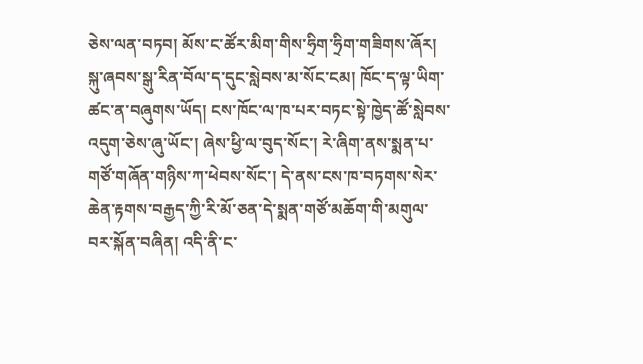ཅེས་ལན་བཏབ། མོས་ང་ཚོར་མིག་གིས་ཧྲིག་ཧྲིག་གཟིགས་ཞོར། སྐུ་ཞབས་སྒུ་རིན་བོལ་ད་དུང་སླེབས་མ་སོང་ངམ། ཁོང་ད་ལྟ་ཡིག་ཚང་ན་བཞུགས་ཡོད། ངས་ཁོང་ལ་ཁ་པར་བཏང་སྟེ་ཁྱེད་ཚོ་སླེབས་འདུག་ཅེས་ཞུ་ཡོང་། ཞེས་ཕྱི་ལ་བུད་སོང་། རེ་ཞིག་ནས་སྨན་པ་གཙོ་གཞོན་གཉིས་ཀ་ཕེབས་སོང་། དེ་ནས་ངས་ཁ་བཏགས་སེར་ཆེན་རྟགས་བརྒྱད་ཀྱི་རི་མོ་ཅན་དེ་སྨན་གཙོ་མཆོག་གི་མགུལ་བར་སྐོན་བཞིན། འདི་ནི་ང་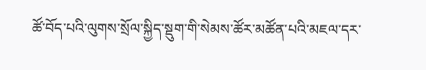ཚོ་བོད་པའི་ལུགས་སྲོལ་སྐྱིད་སྡུག་གི་སེམས་ཚོར་མཚོན་པའི་མཇལ་དར་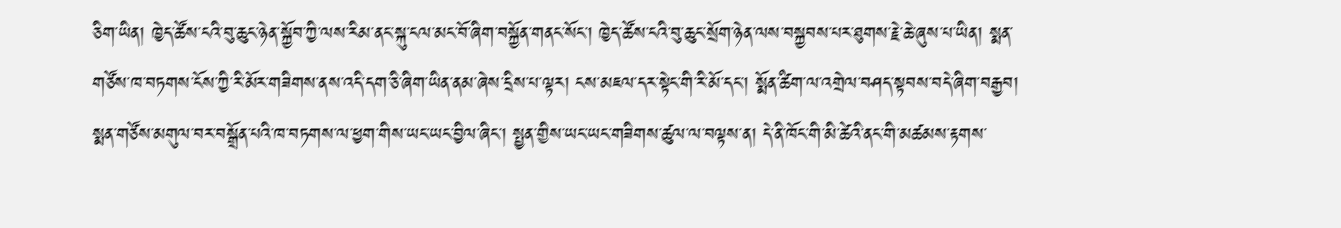ཅིག་ཡིན། ཁྱེད་ཚོས་ངའི་བུ་ཆུང་ཉེན་སྐྱོབ་ཀྱི་ལས་རིམ་ནང་སྐུ་ངལ་མང་བོ་ཞིག་བསྐྱོན་གནང་སོང་། ཁྱེད་ཚོས་ངའི་བུ་ཆུང་སྲོག་ཉེན་ལས་བསྐྱབས་པར་ཐུགས་རྗེ་ཆེ་ཞུས་པ་ཡིན། སྨན་གཙོས་ཁ་བཏགས་ངོས་ཀྱི་རི་མོར་གཟིགས་ནས་འདི་དག་ཅི་ཞིག་ཡིན་ནམ་ཞེས་དྲིས་པ་ལྟར། ངས་མཇལ་དར་སྟེང་གི་རི་མོ་དང་། སྨོན་ཚིག་ལ་འགྲེལ་བཤད་སྟབས་བདེ་ཞིག་བརྒྱབ། སྨན་གཙོས་མགུལ་བར་བསྒྲོན་པའི་ཁ་བཏགས་ལ་ཕྱག་གིས་ཡང་ཡང་བྱིལ་ཞིང་། སྤྱན་གྱིས་ཡང་ཡང་གཟིགས་ཚུལ་ལ་བལྟས་ན། དེ་ནི་ཁོང་གི་མི་ཚེའི་ནང་གི་མཚམས་རྟགས་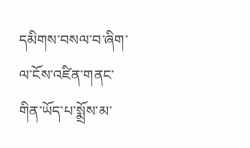དམིགས་བསལ་བ་ཞིག་ལ་ངོས་འཛིན་གནང་གིན་ཡོད་པ་སྨྲོས་མ་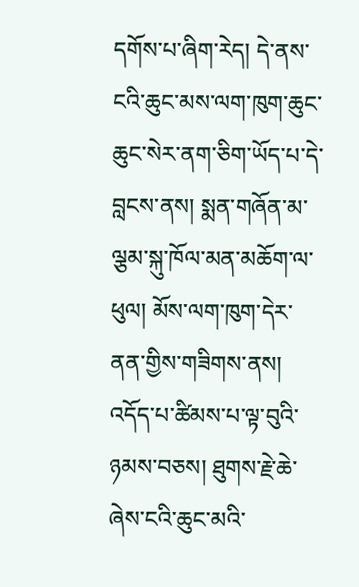དགོས་པ་ཞིག་རེད། དེ་ནས་ངའི་ཆུང་མས་ལག་ཁུག་ཆུང་ཆུང་སེར་ནག་ཅིག་ཡོད་པ་དེ་བླངས་ནས། སྨན་གཞོན་མ་ལྕམ་སྐུ་ཁོལ་མན་མཆོག་ལ་ཕུལ། མོས་ལག་ཁུག་དེར་ནན་གྱིས་གཟིགས་ནས། འདོད་པ་ཚིམས་པ་ལྟ་བུའི་ཉམས་བཅས། ཐུགས་རྗེ་ཆེ་ཞེས་ངའི་ཆུང་མའི་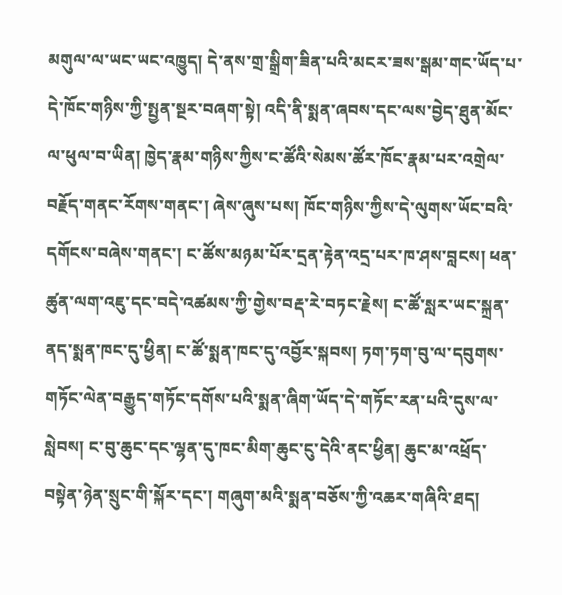མགུལ་ལ་ཡང་ཡང་འཁྱུད། དེ་ནས་གྲ་སྒྲིག་ཟིན་པའི་མངར་ཟས་སྒམ་གང་ཡོད་པ་དེ་ཁོང་གཉིས་ཀྱི་སྤྱན་སྔར་བཞག་སྟེ། འདི་ནི་སྨན་ཞབས་དང་ལས་བྱེད་ཐུན་མོང་ལ་ཕུལ་བ་ཡིན། ཁྱེད་རྣམ་གཉིས་ཀྱིས་ང་ཚོའི་སེམས་ཚོར་ཁོང་རྣམ་པར་འགྲེལ་བརྗོད་གནང་རོགས་གནང་། ཞེས་ཞུས་པས། ཁོང་གཉིས་ཀྱིས་དེ་ལུགས་ཡོང་བའི་དགོངས་བཞེས་གནང་། ང་ཚོས་མཉམ་པོར་དྲན་རྟེན་འདྲ་པར་ཁ་ཤས་བླངས། ཕན་ཚུན་ལག་འཇུ་དང་བདེ་འཚམས་ཀྱི་གྱེས་བརྡ་རེ་བཏང་རྗེས། ང་ཚོ་སླར་ཡང་སྐྲན་ནད་སྨན་ཁང་དུ་ཕྱིན། ང་ཚོ་སྨན་ཁང་དུ་འབྱོར་སྐབས། ཏག་ཏག་བུ་ལ་དབུགས་གཏོང་ལེན་བརྒྱུད་གཏོང་དགོས་པའི་སྨན་ཞིག་ཡོད་དེ་གཏོང་རན་པའི་དུས་ལ་སླེབས། ང་བུ་ཆུང་དང་ལྷན་དུ་ཁང་མིག་ཆུང་ངུ་དེའི་ནང་ཕྱིན། ཆུང་མ་འཕྲོད་བསྟེན་ཉེན་སྲུང་གི་སྐོར་དང་། གཞུག་མའི་སྨན་བཅོས་ཀྱི་འཆར་གཞིའི་ཐད།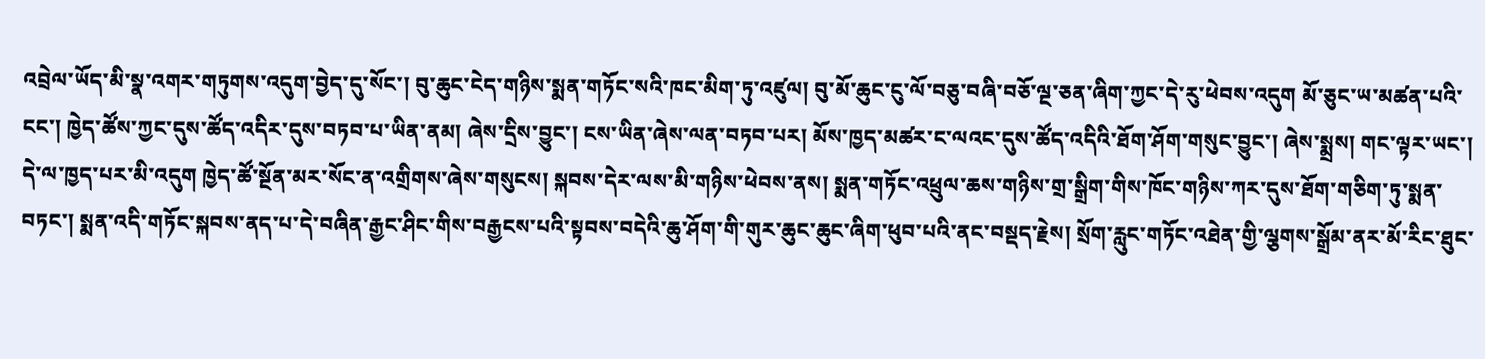འབྲེལ་ཡོད་མི་སྣ་འགར་གཏུགས་འདུག་བྱེད་དུ་སོང་། བུ་ཆུང་ངེད་གཉིས་སྨན་གཏོང་སའི་ཁང་མིག་ཏུ་འཛུལ། བུ་མོ་ཆུང་ངུ་ལོ་བཅུ་བཞི་བཅོ་ལྔ་ཅན་ཞིག་ཀྱང་དེ་རུ་ཕེབས་འདུག མོ་ཅུང་ཡ་མཚན་པའི་ངང་། ཁྱེད་ཚོས་ཀྱང་དུས་ཚོད་འདིར་དུས་བཏབ་པ་ཡིན་ནམ། ཞེས་དྲིས་བྱུང་། ངས་ཡིན་ཞེས་ལན་བཏབ་པར། མོས་ཁྱད་མཚར་ང་ལའང་དུས་ཚོད་འདིའི་ཐོག་ཤོག་གསུང་བྱུང་། ཞེས་སྨྲས། གང་ལྟར་ཡང་། དེ་ལ་ཁྱད་པར་མི་འདུག ཁྱེད་ཚོ་སྔོན་མར་སོང་ན་འགྲིགས་ཞེས་གསུངས། སྐབས་དེར་ལས་མི་གཉིས་ཕེབས་ནས། སྨན་གཏོང་འཕྲུལ་ཆས་གཉིས་གྲ་སྒྲིག་གིས་ཁོང་གཉིས་ཀར་དུས་ཐོག་གཅིག་ཏུ་སྨན་བཏང་། སྨན་འདི་གཏོང་སྐབས་ནད་པ་དེ་བཞིན་རྒྱང་ཤིང་གིས་བརྒྱངས་པའི་སྟབས་བདེའི་ཆུ་ཤོག་གི་གུར་ཆུང་ཆུང་ཞིག་ཕུབ་པའི་ནང་བསྡད་རྗེས། སྲོག་རླུང་གཏོང་འཐེན་གྱི་ལྕགས་སྒྲོམ་ནར་མོ་རིང་ཐུང་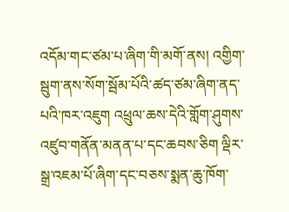འདོམ་གང་ཙམ་པ་ཞིག་གི་མགོ་ནས། འགྱིག་སྦུག་ནས་སོག་སྦོམ་པོའི་ཚད་ཙམ་ཞིག་ནད་པའི་ཁར་འཇུག འཕྲུལ་ཆས་དེའི་གློག་ཤུགས་འཛུབ་གནོན་མནན་པ་དང་ཆབས་ཅིག ལྡིར་སྒྲ་འཇམ་པོ་ཞིག་དང་བཅས་སྨན་ཆུ་ཁོག་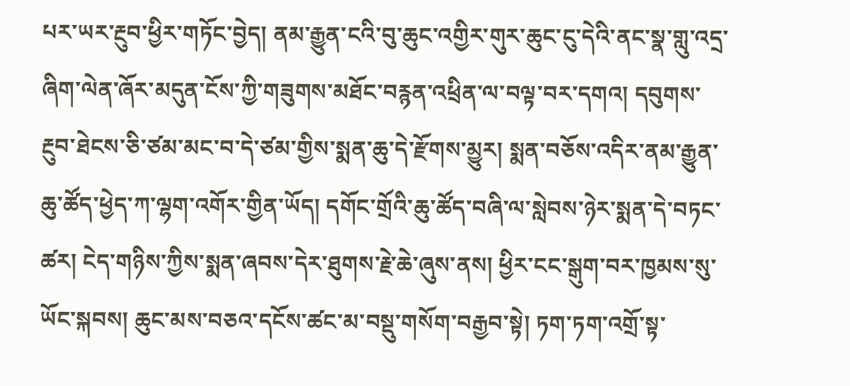པར་ཡར་རྔུབ་ཕྱིར་གཏོང་བྱེད། ནམ་རྒྱུན་ངའི་བུ་ཆུང་འགྱིར་གུར་ཆུང་ངུ་དེའི་ནང་སྣ་གླུ་འདྲ་ཞིག་ལེན་ཞོར་མདུན་ངོས་ཀྱི་གཟུགས་མཐོང་བརྙན་འཕྲིན་ལ་བལྟ་བར་དགའ། དབུགས་རྔུབ་ཐེངས་ཅི་ཙམ་མང་བ་དེ་ཙམ་གྱིས་སྨན་ཆུ་དེ་རྫོགས་མྱུར། སྨན་བཅོས་འདིར་ནམ་རྒྱུན་ཆུ་ཚོད་ཕྱེད་ཀ་ལྷག་འགོར་གྱིན་ཡོད། དགོང་གྲོའི་ཆུ་ཚོད་བཞི་ལ་སླེབས་ཉེར་སྨན་དེ་བཏང་ཚར། ངེད་གཉིས་ཀྱིས་སྨན་ཞབས་དེར་ཐུགས་རྗེ་ཆེ་ཞུས་ནས། ཕྱིར་ངང་སྒུག་བར་ཁྱམས་སུ་ཡོང་སྐབས། ཆུང་མས་བཅའ་དངོས་ཚང་མ་བསྡུ་གསོག་བརྒྱབ་སྟེ། ཏག་ཏག་འགྲོ་སྟ་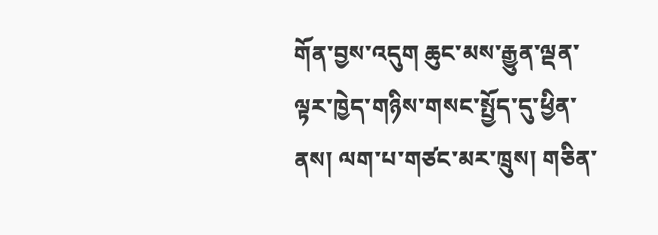གོན་བྱས་འདུག ཆུང་མས་རྒྱུན་ལྡན་ལྟར་ཁྱེད་གཉིས་གསང་སྤྱོད་དུ་ཕྱིན་ནས། ལག་པ་གཙང་མར་ཁྲུས། གཅིན་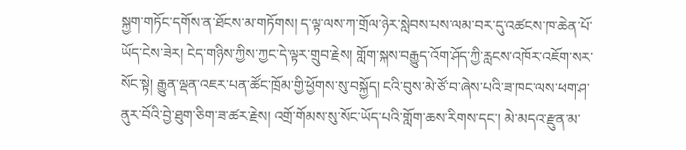སྐྱག་གཏོང་དགོས་ན་ཐོངས་མ་གཏོགས། ད་ལྟ་ལས་ཀ་གྲོལ་ཉེར་སླེབས་པས་ལམ་བར་དུ་འཚངས་ཁ་ཆེན་པོ་ཡོད་ངེས་ཟེར། ངེད་གཉིས་ཀྱིས་ཀྱང་དེ་ལྟར་གྲུབ་རྗེས། གློག་སྐས་བརྒྱུད་འོག་ཤོད་ཀྱི་རླངས་འཁོར་འཇོག་སར་སོང་སྟེ། རྒྱུན་ལྡན་འཇར་པན་ཚོང་ཁྲོམ་གྱི་ཕྱོགས་སུ་བསྐྱོད། ངའི་བུས་མེ་ཙོ་བ་ཞེས་པའི་ཟ་ཁང་ལས་ཕག་ཤ་ནུར་བོའི་བྱེ་ཐུག་ཅིག་ཟ་ཚར་རྗེས། འགྲོ་གོམས་སུ་སོང་ཡོད་པའི་གློག་ཆས་རིགས་དང་། མེ་མདའ་རྫུན་མ་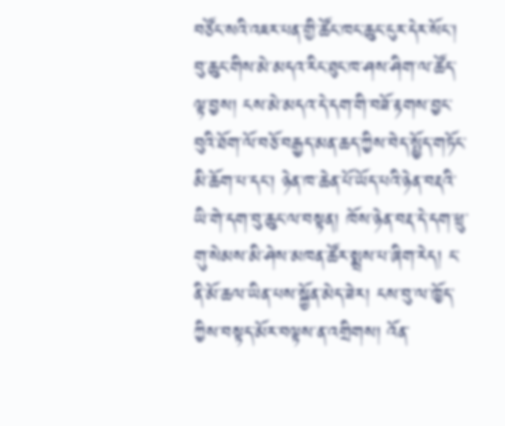བཙོང་སའི་འཇར་པན་གྱི་ཚོང་ཁང་ཆུང་ངུར་དེར་སོང་། བུ་ཆུང་གིས་མེ་མདའ་རིང་ཐུང་ཁ་ཤས་ཤིག་ལ་ཚོད་ལྟ་བྱས། ངས་མེ་མདའ་དེ་དག་གི་བཟོ་རྟགས་བྱང་བུའི་ཐོག་ལོ་བཅོ་བརྒྱད་མན་ཆད་ཀྱིས་བེད་སྤྱོད་གཏོང་མི་ཆོག་པ་དང་། ཉེན་ཁ་ཆེན་པོ་ཡོད་པའི་ཉེན་བརྡའི་ཡི་གེ་དག་བུ་ཆུང་ལ་བསྟན། ཁོས་ཉེན་བརྡ་དེ་དག་ཕྲུ་གུ་སེམས་མི་ཤེས་མཁན་ཚོར་སྨྲས་པ་ཞིག་རེད། ང་ནི་མོ་ཆལ་ཡིན་པས་སྐྱོན་མེད་ཟེར། ངས་བུ་ལ་ཁྱོད་ཀྱིས་བསྟད་མོར་བལྟས་ན་འགྲིགས། འོན་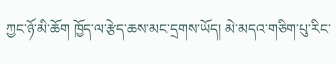ཀྱང་ཉོ་མི་ཆོག ཁྱོད་ལ་རྩེད་ཆས་མང་དྲགས་ཡོད། མེ་མདའ་གཅིག་པུ་རིང་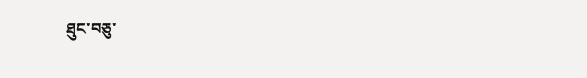ཐུང་བཅུ་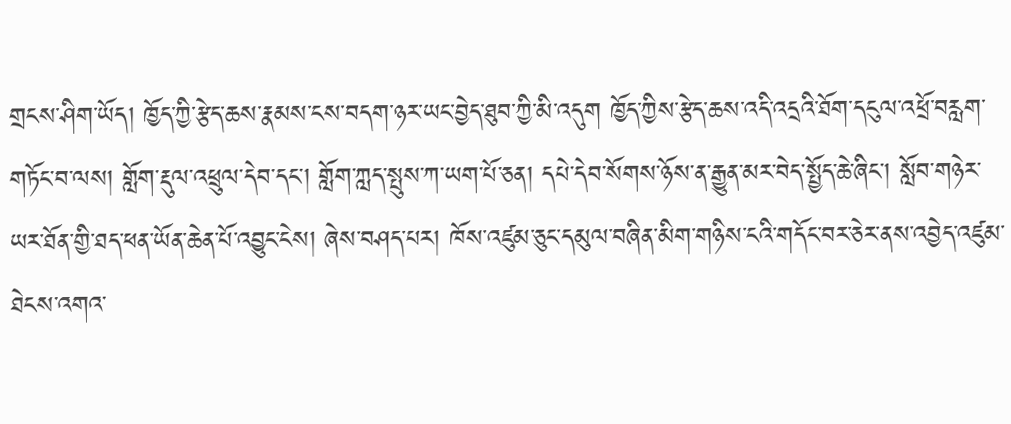གྲངས་ཤིག་ཡོད། ཁྱོད་ཀྱི་རྩེད་ཆས་རྣམས་ངས་བདག་ཉར་ཡང་བྱེད་ཐུབ་ཀྱི་མི་འདུག ཁྱོད་ཀྱིས་རྩེད་ཆས་འདི་འདྲའི་ཐོག་དངུལ་འཕྲོ་བརླག་གཏོང་བ་ལས། གློག་རྡུལ་འཕྲུལ་དེབ་དང་། གློག་ཀླད་སྤུས་ཀ་ཡག་པོ་ཅན། དཔེ་དེབ་སོགས་ཉོས་ན་རྒྱུན་མར་བེད་སྤྱོད་ཆེ་ཞིང་། སློབ་གཉེར་ཡར་ཐོན་གྱི་ཐད་ཕན་ཡོན་ཆེན་པོ་འབྱུང་ངེས། ཞེས་བཤད་པར། ཁོས་འཛུམ་ཅུང་དམུལ་བཞིན་མིག་གཉིས་ངའི་གདོང་བར་ཅེར་ནས་འབྱེད་འཛུམ་ཐེངས་འགའ་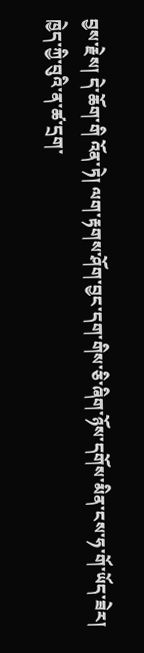བྱས་རྗེས། དེ་ཆོག་གི འོན་ཏེ། ལག་རྟགས་ཤོག་བྱང་དག་གིས་ཅི་ཞིག་ཉོས་དགོས་མིན་ངས་ཧ་གོ་ཡོད་ཟེར།
ཁྱེད་ཀྱི་བུའི་ན་ཚ་དྲག་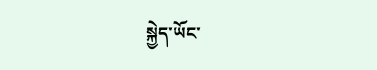སྐྱེད་ཡོང་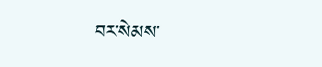བར་སེམས་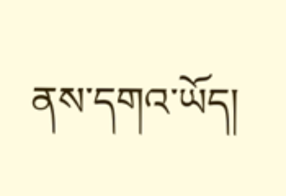ནས་དགའ་ཡོད།